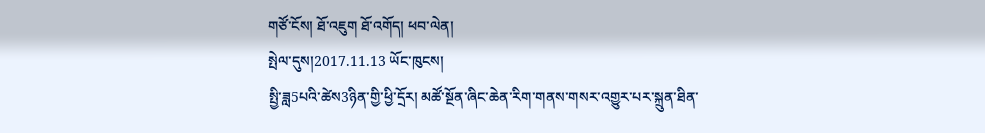གཙོ་ངོས། ཐོ་འཇུག ཐོ་འགོད། ཕབ་ལེན།
སྤེལ་དུས།2017.11.13 ཡོང་ཁུངས།
སྤྱི་ཟླ5པའི་ཚེས3ཉིན་གྱི་ཕྱི་དྲོར། མཚོ་སྔོན་ཞིང་ཆེན་རིག་གནས་གསར་འགྱུར་པར་སྐྲུན་ཐིན་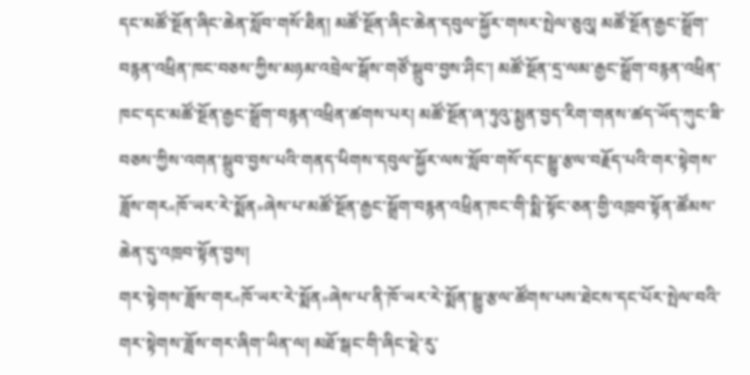དང་མཚོ་སྔོན་ཞིང་ཆེན་སློབ་གསོ་ཐིན། མཚོ་སྔོན་ཞིང་ཆེན་དབུལ་སྐྱོར་གསར་སྤེལ་ཅུའུ། མཚོ་སྔོན་རྒྱང་སྒྲོག་བརྙན་འཕྲིན་ཁང་བཅས་ཀྱིས་མཉམ་འབྲེལ་སྒོས་གཙོ་སྒྲུབ་བྱས་ཤིང་། མཚོ་སྔོན་དྲ་ལམ་རྒྱང་སྒྲོག་བརྙན་འཕྲིན་ཁང་དང་མཚོ་སྔོན་རྒྱང་སྒྲོག་བརྙན་འཕྲིན་ཚགས་པར། མཚོ་སྔོན་ཞ་ཏུའུ་སྨྱན་བྱད་རིག་གནས་ཚད་ཡོད་ཀུང་ཟི་བཅས་ཀྱིས་འགན་སྒྲུབ་བྱས་པའི་གནད་ཕིགས་དབུལ་སྐྱོར་ལས་སློབ་གསོ་དང་སྒྱུ་རྩལ་བརྗོད་པའི་གར་སྟེགས་ཟློས་གར«ཁོ་ཡར་རེ་སྨོན»ཞེས་པ་མཚོ་སྔོན་རྒྱང་སྒྲོག་བརྙན་འཕྲིན་ཁང་གི་སྨི་སྟོང་ཅན་གྱི་འཁྲབ་སྟོན་ཚོམས་ཆེན་དུ་འཁྲབ་སྟོན་བྱས།
གར་སྟེགས་ཟློས་གར«ཁོ་ཡར་རེ་སྨོན»ཞེས་པ་ནི་ཁོ་ཡར་རེ་སྨོན་སྒྱུ་རྩལ་ཚོགས་པས་ཐེངས་དང་པོར་སྤེལ་བའི་གར་སྟེགས་ཟློས་གར་ཞིག་ཡིན་ལ། མཐོ་སྒང་གི་ཞིང་སྡེ་རུ་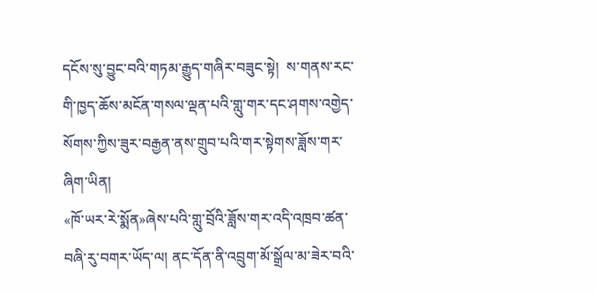དངོས་སུ་བྱུང་བའི་གཏམ་རྒྱུད་གཞིར་བཟུང་སྟེ།  ས་གནས་རང་གི་ཁྱད་ཆོས་མངོན་གསལ་ལྡན་པའི་གླུ་གར་དང་ཤགས་འགྱེད་སོགས་ཀྱིས་ཟུར་བརྒྱན་ནས་གྲུབ་པའི་གར་སྟེགས་ཟློས་གར་ཞིག་ཡིན།
«ཁོ་ཡར་རེ་སྨོན»ཞེས་པའི་གླུ་བྲོའི་ཟློས་གར་འདི་འཁྲབ་ཚན་བཞི་རུ་བགར་ཡོད་ལ། ནང་དོན་ནི་འབྲུག་མོ་སྒྲོལ་མ་ཟེར་བའི་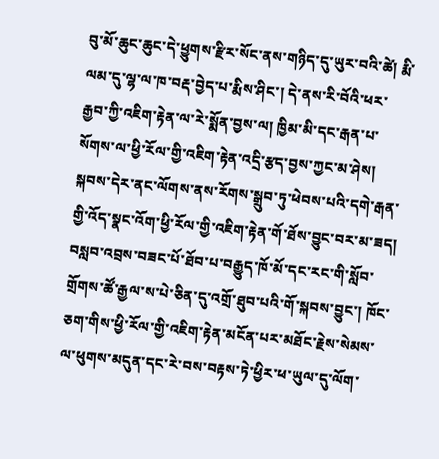བུ་མོ་ཆུང་ཆུང་དེ་ཕྱུགས་རྫིར་སོང་ནས་གཉིད་དུ་ཡུར་བའི་ཚེ། རྨི་ལམ་དུ་ལྷ་ལ་ཁ་བརྡ་བྱེད་པ་རྨིས་ཤིང་། དེ་ནས་རི་བོའི་ཕར་རྒྱབ་ཀྱི་འཇིག་རྟེན་ལ་རེ་སྨོན་བྱས་ལ། ཁྱིམ་མི་དང་རྒན་པ་སོགས་ལ་ཕྱི་རོལ་གྱི་འཇིག་རྟེན་འདྲི་རྩད་བྱས་ཀྱང་མ་ཤེས། སྐབས་དེར་ནང་ལོགས་ནས་རོགས་སྒྲུབ་ཏུ་ཕེབས་པའི་དགེ་རྒན་གྱི་འོད་སྣང་འོག་ཕྱི་རོལ་གྱི་འཇིག་རྟེན་གོ་ཐོས་བྱུང་བར་མ་ཟད། བསླབ་འབྲས་བཟང་པོ་ཐོབ་པ་བརྒྱུད་ཁོ་མོ་དང་རང་གི་སློབ་གྲོགས་ཚོ་རྒྱལ་ས་པེ་ཅིན་དུ་འགྲོ་ཐུབ་པའི་གོ་སྐབས་བྱུང་། ཁོང་ཅག་གིས་ཕྱི་རོལ་གྱི་འཇིག་རྟེན་མངོན་པར་མཐོང་རྗེས་སེམས་ལ་ཕུགས་མདུན་དང་རེ་བས་བརྟས་ཏེ་ཕྱིར་ཕ་ཡུལ་དུ་ལོག་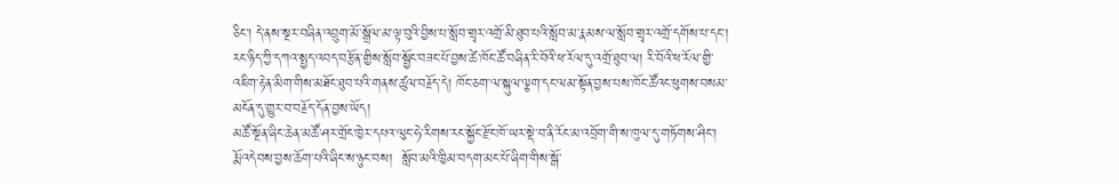ཅིང་། དེ་ནས་སྔར་བཞིན་འབྲུག་མོ་སྒྲོལ་མ་ལྟ་བུའི་བྱིས་པ་སློབ་གྲྭར་འགྲོ་མི་ཐུབ་པའི་སློབ་མ་རྣམས་ལ་སློབ་གྲྭར་འགྲོ་དགོས་པ་དང་། རང་ཉིད་ཀྱི་དཀའ་སྤྱད་འབད་བརྩོན་གྱིས་སློབ་སྦྱོང་བཟང་པོ་བྱས་ཚེ་ཁོང་ཚོ་བཞིན་རི་བོའི་ཕ་རོལ་དུ་འགྲོ་ཐུབ་ལ། རི་བོའི་ཕ་རོལ་གྱི་འཇིག་རྟེན་མིག་གིས་མཐོང་ཐུབ་པའི་གནས་ཚུལ་བརྗོད་དེ། ཁོང་ཅག་ལ་སྐུལ་ལྕག་དང་ལམ་སྟོན་བྱས་པས་ཁོང་ཚོའང་ཕུགས་བསམ་མངོན་དུ་གྱུར་བ་བརྗོད་དོན་བྱས་ཡོད།
མཚོ་སྔོན་ཞིང་ཆེན་མཚོ་ཤར་གྲོང་ཁྱེར་དཔའ་ལུང་ཧེ་རིགས་རང་སྐྱོང་རྫོང་ཁོ་ཡར་སྡེ་བ་ནི་རོང་མ་འབྲོག་གི་ས་ཁུལ་དུ་གཏོགས་ཤིང་། རྨོ་འདེབས་བྱས་ཆོག་པའི་ཞིང་ས་ཉུང་བས།  སློབ་མའི་ཁྱིམ་བདག་མང་པོ་ཞིག་གིས་སྒོ་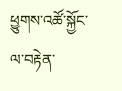ཕྱུགས་འཚོ་སྐྱོང་ལ་བརྟེན་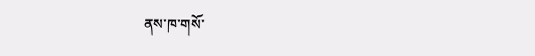ནས་ཁ་གསོ་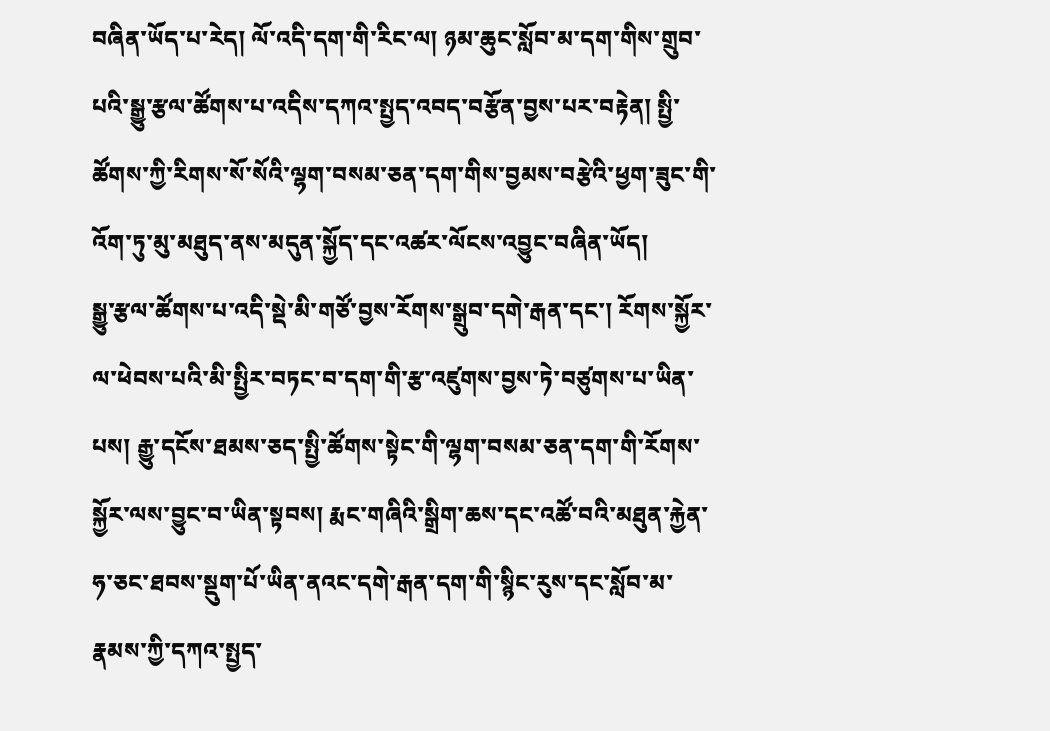བཞིན་ཡོད་པ་རེད། ལོ་འདི་དག་གི་རིང་ལ། ཉམ་ཆུང་སློབ་མ་དག་གིས་གྲུབ་པའི་སྒྱུ་རྩལ་ཚོགས་པ་འདིས་དཀའ་སྤྱད་འབད་བརྩོན་བྱས་པར་བརྟེན། སྤྱི་ཚོགས་ཀྱི་རིགས་སོ་སོའི་ལྷག་བསམ་ཅན་དག་གིས་བྱམས་བརྩེའི་ཕྱག་ཟུང་གི་འོག་ཏུ་མུ་མཐུད་ནས་མདུན་སྐྱོད་དང་འཚར་ལོངས་འབྱུང་བཞིན་ཡོད།
སྒྱུ་རྩལ་ཚོགས་པ་འདི་སྡེ་མི་གཙོ་བྱས་རོགས་སྒྲུབ་དགེ་རྒན་དང་། རོགས་སྐྱོར་ལ་ཕེབས་པའི་མི་སྤྱིར་བཏང་བ་དག་གི་རྩ་འཛུགས་བྱས་ཏེ་བཙུགས་པ་ཡིན་པས། རྒྱུ་དངོས་ཐམས་ཅད་སྤྱི་ཚོགས་སྟེང་གི་ལྷག་བསམ་ཅན་དག་གི་རོགས་སྐྱོར་ལས་བྱུང་བ་ཡིན་སྟབས། རྨང་གཞིའི་སྒྲིག་ཆས་དང་འཚོ་བའི་མཐུན་རྐྱེན་ཧ་ཅང་ཐབས་སྡུག་པོ་ཡིན་ནའང་དགེ་རྒན་དག་གི་སྙིང་རུས་དང་སློབ་མ་རྣམས་ཀྱི་དཀའ་སྤྱད་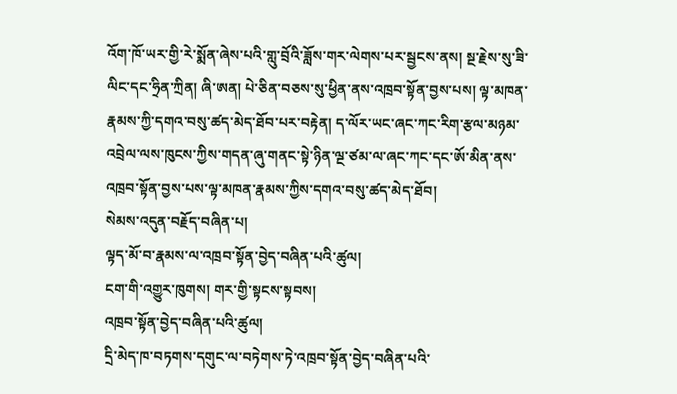འོག་ཁོ་ཡར་གྱི་རེ་སྨོན་ཞེས་པའི་གླུ་བྲོའི་ཟློས་གར་ལེགས་པར་སྦྱངས་ནས། སྔ་རྗེས་སུ་ཟི་ལིང་དང་ཧྲིན་ཀྲིན། ཞི་ཨན། པེ་ཅིན་བཅས་སུ་ཕྱིན་ནས་འཁྲབ་སྟོན་བྱས་པས། ལྟ་མཁན་རྣམས་ཀྱི་དགའ་བསུ་ཚད་མེད་ཐོབ་པར་བརྟེན། ད་ལོར་ཡང་ཞང་ཀང་རིག་རྩལ་མཉམ་འབྲེལ་ལས་ཁུངས་ཀྱིས་གདན་ཞུ་གནང་སྟེ་ཉིན་ལྔ་ཙམ་ལ་ཞང་ཀང་དང་ཨོ་མིན་ནས་འཁྲབ་སྟོན་བྱས་པས་ལྟ་མཁན་རྣམས་ཀྱིས་དགའ་བསུ་ཚད་མེད་ཐོབ།
སེམས་འདུན་བརྗོད་བཞིན་པ།
ལྟད་མོ་བ་རྣམས་ལ་འཁྲབ་སྟོན་བྱེད་བཞིན་པའི་ཚུལ།
ངག་གི་འགྱུར་ཁུགས། གར་གྱི་སྟངས་སྟབས།
འཁྲབ་སྟོན་བྱེད་བཞིན་པའི་ཚུལ།
དྲི་མེད་ཁ་བཏགས་དགུང་ལ་བཏེགས་ཏེ་འཁྲབ་སྟོན་བྱེད་བཞིན་པའི་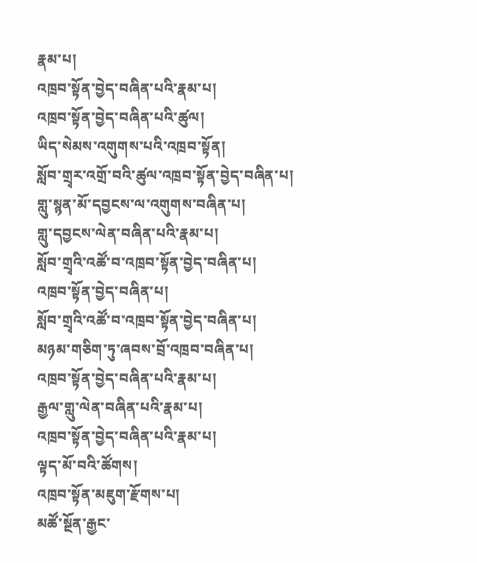རྣམ་པ།
འཁྲབ་སྟོན་བྱེད་བཞིན་པའི་རྣམ་པ།
འཁྲབ་སྟོན་བྱེད་བཞིན་པའི་ཚུལ།
ཡིད་སེམས་འགུགས་པའི་འཁྲབ་སྟོན།
སློབ་གྲྭར་འགྲོ་བའི་ཚུལ་འཁྲབ་སྟོན་བྱེད་བཞིན་པ།
གླུ་སྙན་མོ་དབྱངས་ལ་འགུགས་བཞིན་པ།
གླུ་དབྱངས་ལེན་བཞིན་པའི་རྣམ་པ།
སློབ་གྲྭའི་འཚོ་བ་འཁྲབ་སྟོན་བྱེད་བཞིན་པ།
འཁྲབ་སྟོན་བྱེད་བཞིན་པ།
སློབ་གྲྭའི་འཚོ་བ་འཁྲབ་སྟོན་བྱེད་བཞིན་པ།
མཉམ་གཅིག་ཏུ་ཞབས་བྲོ་འཁྲབ་བཞིན་པ།
འཁྲབ་སྟོན་བྱེད་བཞིན་པའི་རྣམ་པ།
རྒྱལ་གླུ་ལེན་བཞིན་པའི་རྣམ་པ།
འཁྲབ་སྟོན་བྱེད་བཞིན་པའི་རྣམ་པ།
ལྟད་མོ་བའི་ཚོགས།
འཁྲབ་སྟོན་མཇུག་རྫོགས་པ།
མཚོ་སྔོན་རྒྱང་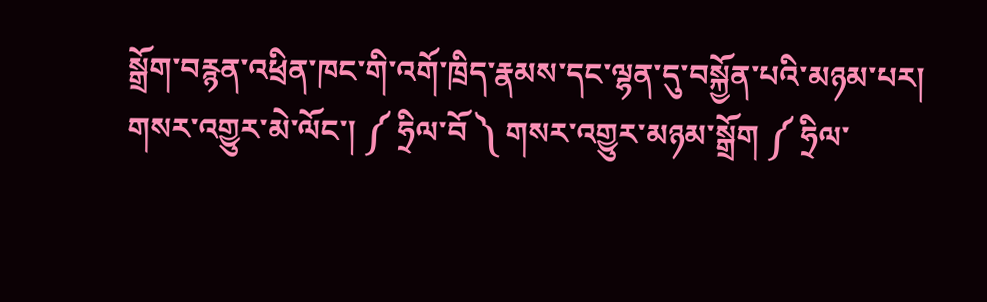སྒྲོག་བརྙན་འཕྲིན་ཁང་གི་འགོ་ཁྲིད་རྣམས་དང་ལྷན་དུ་བསྐྱོན་པའི་མཉམ་པར།
གསར་འགྱུར་མེ་ལོང་། ༼ ཧྲིལ་བོ ༽ གསར་འགྱུར་མཉམ་སྒྲོག ༼ ཧྲིལ་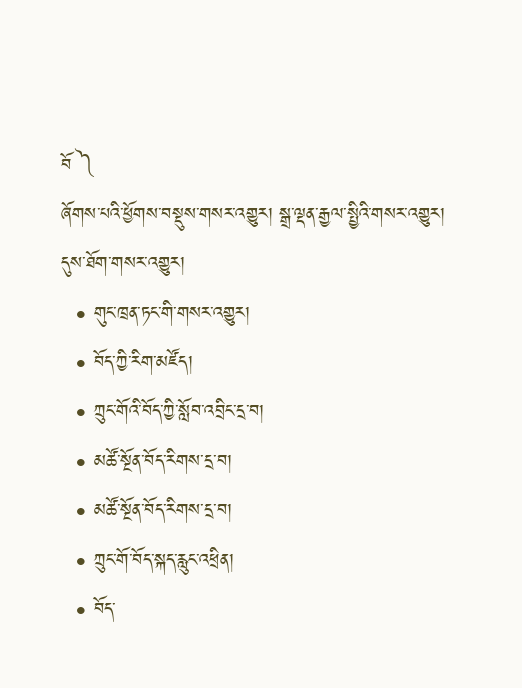བོ ༽
ཞོགས་པའི་ཕྱོགས་བསྡུས་གསར་འགྱུར། སྒྲ་ལྡན་རྒྱལ་སྤྱིའི་གསར་འགྱུར། དུས་ཐོག་གསར་འགྱུར།
  • གུང་ཁྲན་ཏང་གི་གསར་འགྱུར།
  • བོད་ཀྱི་རིག་མཛོད།
  • ཀྲུང་གོའི་བོད་ཀྱི་སློབ་འབྲིང་དྲ་བ།
  • མཚོ་སྔོན་བོད་རིགས་དྲ་བ།
  • མཚོ་སྔོན་བོད་རིགས་དྲ་བ།
  • ཀྲུང་གོ་བོད་སྐད་རླུང་འཕྲིན།
  • བོད་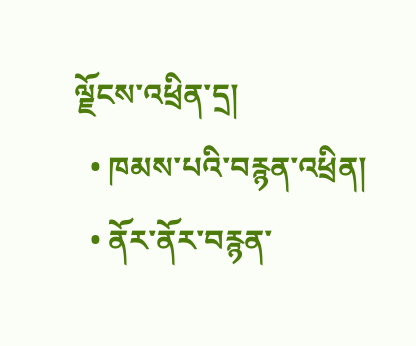ལྗོངས་འཕྲིན་དྲ།
  • ཁམས་པའི་བརྙན་འཕྲིན།
  • ནོར་ནོར་བརྙན་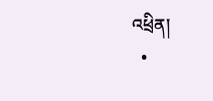འཕྲིན།
  •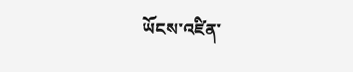ཡོངས་འཛིན་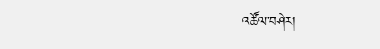འཚོལ་བཤེར།